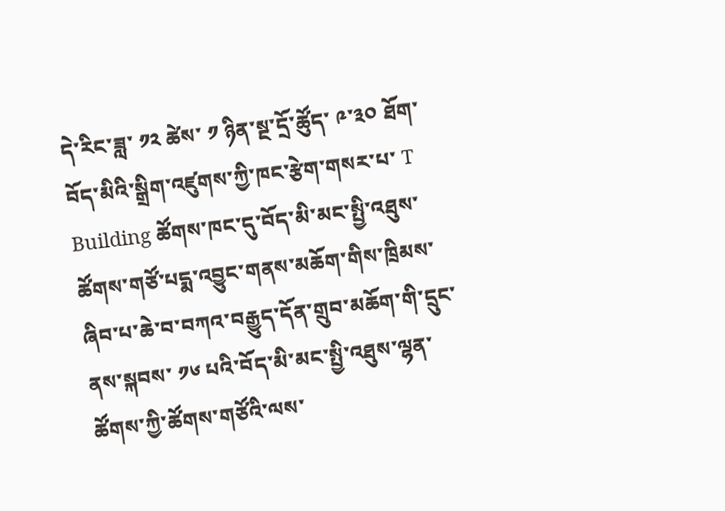དེ་རིང་ཟླ་ ༡༢ ཚེས་ ༡ ཉིན་སྔ་དྲོ་ཚོུད་ ༩་༣༠ ཐོག་བོད་མིའི་སྒྲིག་འཛུགས་ཀྱི་ཁང་རྩེག་གསར་པ་ T Building ཚོགས་ཁང་དུ་བོད་མི་མང་སྤྱི་འཐུས་ཚོགས་གཙོ་པདྨ་འབྱུང་གནས་མཆོག་གིས་ཁྲིམས་ཞིབ་པ་ཆེ་བ་བཀའ་བརྒྱུད་དོན་གྲུབ་མཆོག་གི་དྲུང་ནས་སྐབས་ ༡༦ པའི་བོད་མི་མང་སྤྱི་འཐུས་ལྷན་ཚོགས་ཀྱི་ཚོགས་གཙོའི་ལས་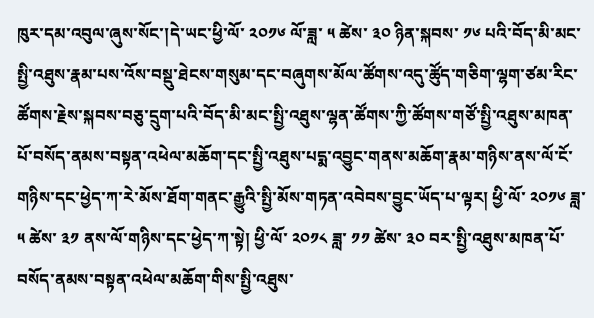ཁུར་དམ་འབུལ་ཞུས་སོང་།དེ་ཡང་ཕྱི་ལོ་ ༢༠༡༦ ལོ་ཟླ་ ༥ ཚེས་ ༣༠ ཉིན་སྐབས་ ༡༦ པའི་བོད་མི་མང་སྤྱི་འཐུས་རྣམ་པས་འོས་བསྡུ་ཐེངས་གསུམ་དང་བཞུགས་མོལ་ཚོགས་འདུ་ཚོུད་གཅིག་ལྷག་ཙམ་རིང་ཚོགས་རྗེས་སྐབས་བཅུ་དྲུག་པའི་བོད་མི་མང་སྤྱི་འཐུས་ལྷན་ཚོགས་ཀྱི་ཚོགས་གཙོ་སྤྱི་འཐུས་མཁན་པོ་བསོད་ནམས་བསྟན་འཕེལ་མཆོག་དང་སྤྱི་འཐུས་པདྨ་འབྱུང་གནས་མཆོག་རྣམ་གཉིས་ནས་ལོ་ངོ་གཉིས་དང་ཕྱེད་ཀ་རེ་མོས་ཐོག་གནང་རྒྱུའི་སྤྱི་མོས་གཏན་འབེབས་བྱུང་ཡོད་པ་ལྟར། ཕྱི་ལོ་ ༢༠༡༦ ཟླ་ ༥ ཚེས་ ༣༡ ནས་ལོ་གཉིས་དང་ཕྱེད་ཀ་སྟེ། ཕྱི་ལོ་ ༢༠༡༨ ཟླ་ ༡༡ ཚེས་ ༣༠ བར་སྤྱི་འཐུས་མཁན་པོ་བསོད་ནམས་བསྟན་འཕེལ་མཆོག་གིས་སྤྱི་འཐུས་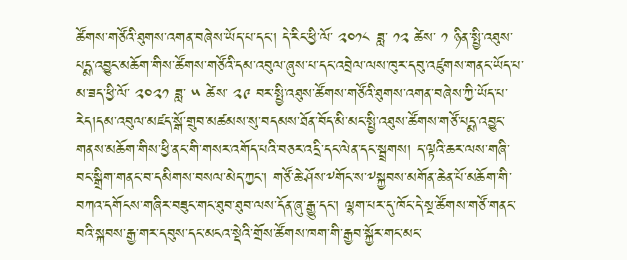ཚོགས་གཙོའི་ཐུགས་འགན་བཞེས་ཡོད་པ་དང་། དེ་རིང་ཕྱི་ལོ་ ༢༠༡༨ ཟླ་ ༡༢ ཚེས་ ༡ ཉིན་སྤྱི་འཐུས་པདྨ་འབྱུང་མཆོག་གིས་ཚོགས་གཙོའི་དམ་འབུལ་ཞུས་པ་དང་འབྲེལ་ལས་ཁུར་དབུ་འཛུགས་གནང་ཡོད་པ་མ་ཟད་ཕྱི་ལོ་ ༢༠༢༡ ཟླ་ ༥ ཚེས་ ༢༩ བར་སྤྱི་འཐུས་ཚོགས་གཙོའི་ཐུགས་འགན་བཞེས་ཀྱི་ཡོད་པ་རེད།དམ་འབུལ་མཛད་སྒོ་གྲུབ་མཚམས་སུ་བདམས་ཐོན་བོད་མི་མང་སྤྱི་འཐུས་ཚོགས་གཙོ་པདྨ་འབྱུང་གནས་མཆོག་གིས་ཕྱི་ནང་གི་གསར་འགོད་པའི་བཅར་འདྲི་དང་ལེན་དང་སྦྲགས། ད་ལྟའི་ཆར་ལས་གཞི་བང་སྒྲིག་གནང་བ་དམིགས་བསལ་མེད་ཀྱང་། གཙོ་ཆེ་ཤོས་༸གོང་ས་༸སྐྱབས་མགོན་ཆེན་པོ་མཆོག་གི་བཀའ་དགོངས་གཞིར་བཟུང་གང་ཐུབ་ཐུབ་ལས་དོན་ཞུ་རྒྱུ་དང་། ལྷག་པར་དུ་ཁོང་དེ་སྔ་ཚོགས་གཙོ་གནང་བའི་སྐབས་རྒྱ་གར་དབུས་དང་མངའ་སྡེའི་གྲོས་ཚོགས་ཁག་གི་རྒྱབ་སྐྱོར་གང་མང་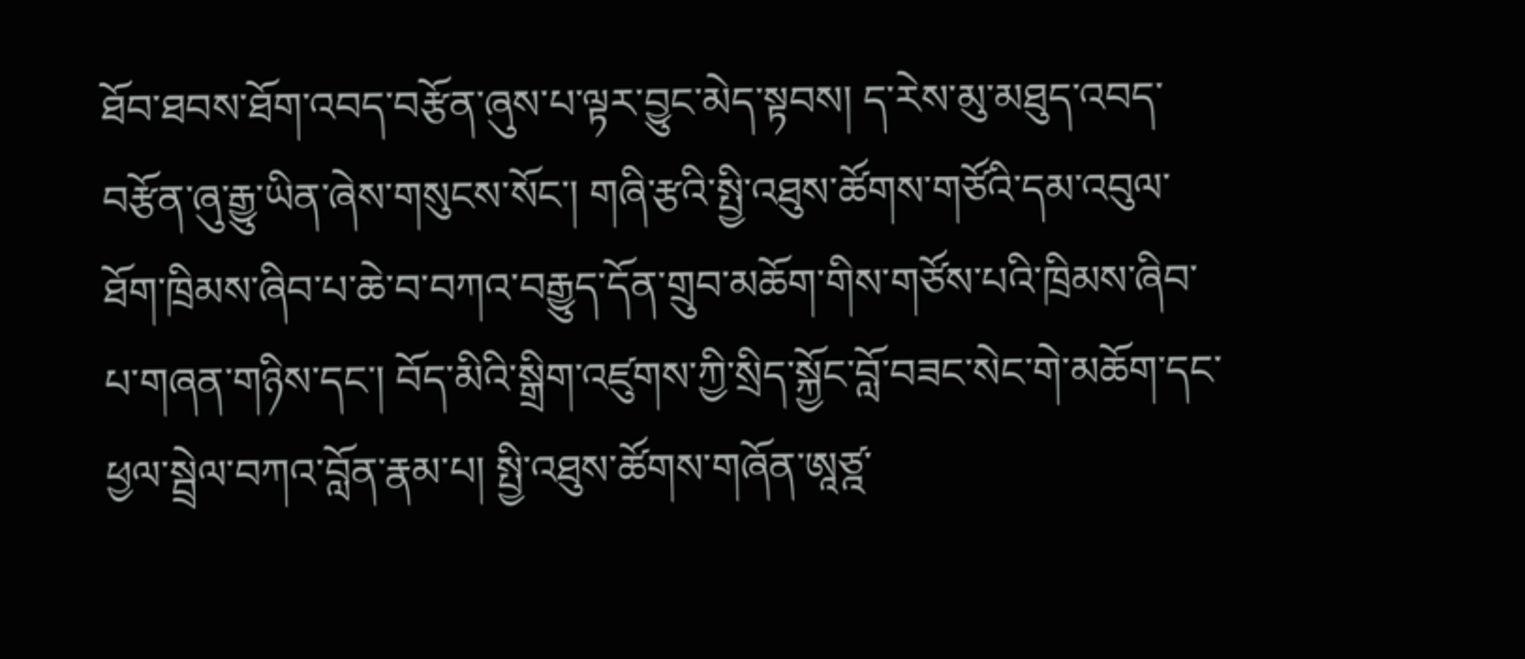ཐོབ་ཐབས་ཐོག་འབད་བརྩོན་ཞུས་པ་ལྟར་བྱུང་མེད་སྟབས། ད་རེས་མུ་མཐུད་འབད་བརྩོན་ཞུ་རྒྱུ་ཡིན་ཞེས་གསུངས་སོང་། གཞི་རྩའི་སྤྱི་འཐུས་ཚོགས་གཙོའི་དམ་འབུལ་ཐོག་ཁྲིམས་ཞིབ་པ་ཆེ་བ་བཀའ་བརྒྱུད་དོན་གྲུབ་མཆོག་གིས་གཙོས་པའི་ཁྲིམས་ཞིབ་པ་གཞན་གཉིས་དང་། བོད་མིའི་སྒྲིག་འཛུགས་ཀྱི་སྲིད་སྐྱོང་བློ་བཟང་སེང་གེ་མཆོག་དང་ཕྱལ་སྦྲེལ་བཀའ་བློན་རྣམ་པ། སྤྱི་འཐུས་ཚོགས་གཞོན་ཨཱཙྰ་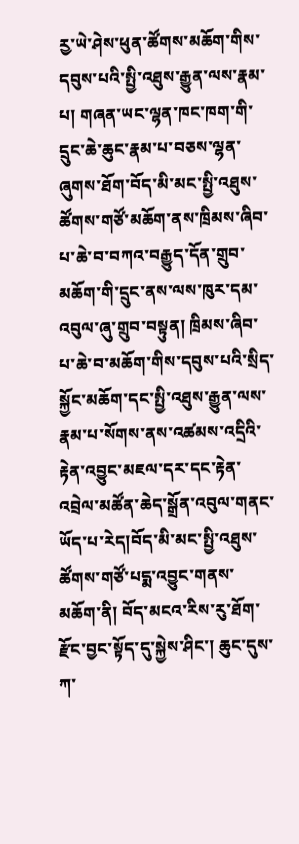རྱ་ཡེ་ཤེས་ཕུན་ཚོགས་མཆོག་གིས་དབུས་པའི་སྤྱི་འཐུས་རྒྱུན་ལས་རྣམ་པ། གཞན་ཡང་ལྷན་ཁང་ཁག་གི་དྲུང་ཆེ་ཆུང་རྣམ་པ་བཅས་ལྷན་ཞུགས་ཐོག་བོད་མི་མང་སྤྱི་འཐུས་ཚོགས་གཙོ་མཆོག་ནས་ཁྲིམས་ཞིབ་པ་ཆེ་བ་བཀའ་བརྒྱུད་དོན་གྲུབ་མཆོག་གི་དྲུང་ནས་ལས་ཁུར་དམ་འབུལ་ཞུ་གྲུབ་བསྟུན། ཁྲིམས་ཞིབ་པ་ཆེ་བ་མཆོག་གིས་དབུས་པའི་སྲིད་སྐྱོང་མཆོག་དང་སྤྱི་འཐུས་རྒྱུན་ལས་རྣམ་པ་སོགས་ནས་འཚམས་འདྲིའི་རྟེན་འབྱུང་མཇལ་དར་དང་རྟེན་འབྲེལ་མཚོན་ཆེད་སྒྲོན་འབུལ་གནང་ཡོད་པ་རེད།བོད་མི་མང་སྤྱི་འཐུས་ཚོགས་གཙོ་པདྨ་འབྱུང་གནས་མཆོག་ནི། བོད་མངའ་རིས་རུ་ཐོག་རྫོང་བྱང་སྟོད་དུ་སྐྱེས་ཤིང་། ཆུང་དུས་ཀ་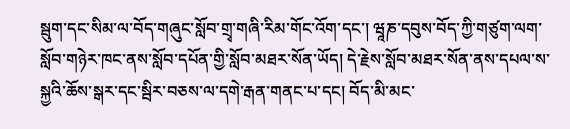སྦུག་དང་སིམ་ལ་བོད་གཞུང་སློབ་གྲྭ་གཞི་རིམ་གོང་འོག་དང་། ཝཱཎ་དབུས་བོད་ཀྱི་གཙུག་ལག་སློབ་གཉེར་ཁང་ནས་སློབ་དཔོན་གྱི་སློབ་མཐར་སོན་ཡོད། དེ་རྗེས་སློབ་མཐར་སོན་ནས་དཔལ་ས་སྐྱའི་ཆོས་སྒར་དང་སྦིར་བཅས་ལ་དགེ་རྒན་གནང་པ་དང། བོད་མི་མང་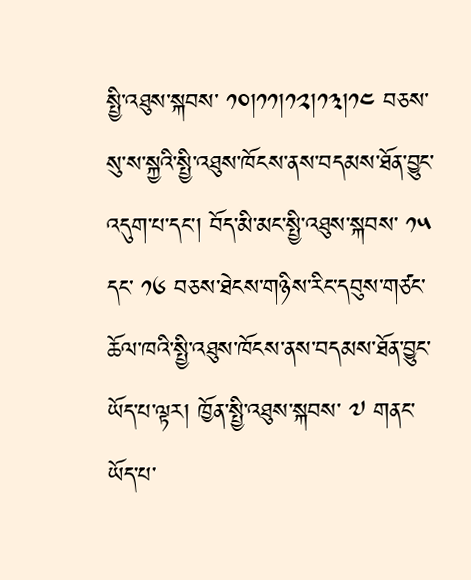སྤྱི་འཐུས་སྐབས་ ༡༠།༡༡།༡༢།༡༣།༡༤ བཅས་སུ་ས་སྐྱའི་སྤྱི་འཐུས་ཁོངས་ནས་བདམས་ཐོན་བྱུང་འདུག་པ་དང་། བོད་མི་མང་སྤྱི་འཐུས་སྐབས་ ༡༥ དང་ ༡༦ བཅས་ཐེངས་གཉིས་རིང་དབུས་གཙང་ཆོལ་ཁའི་སྤྱི་འཐུས་ཁོངས་ནས་བདམས་ཐོན་བྱུང་ཡོད་པ་ལྟར། ཁྱོན་སྤྱི་འཐུས་སྐབས་ ༧ གནང་ཡོད་པ་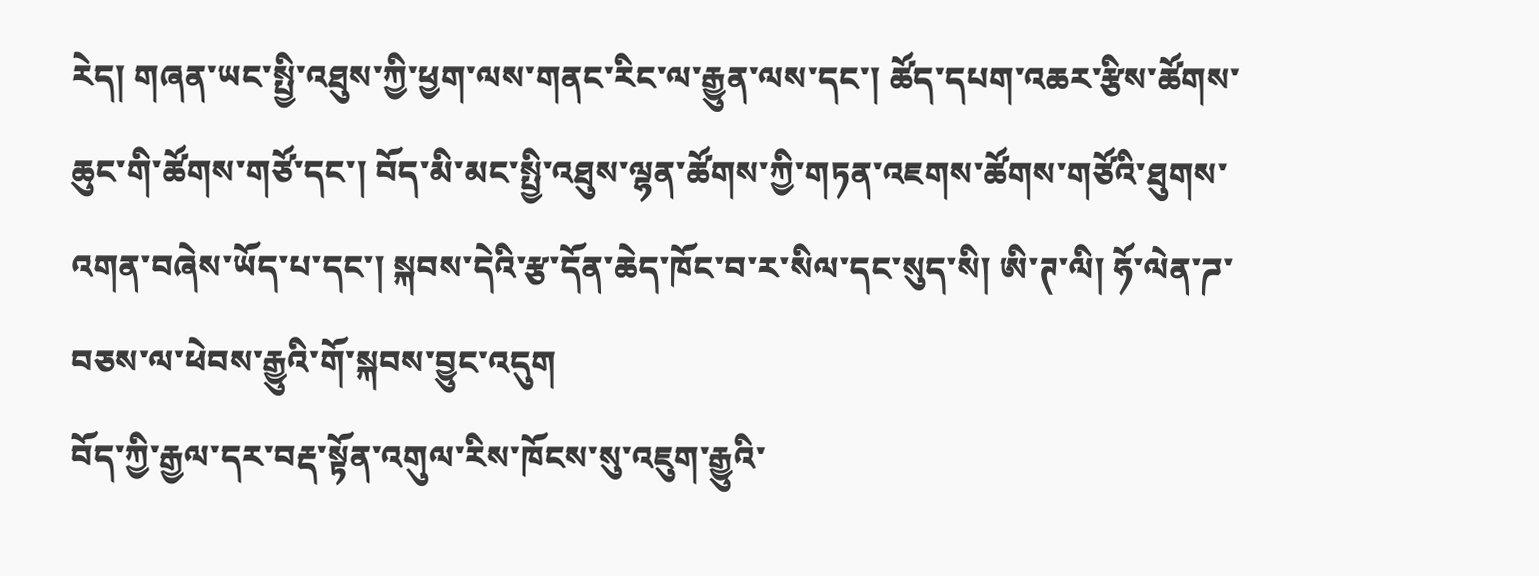རེད། གཞན་ཡང་སྤྱི་འཐུས་ཀྱི་ཕྱག་ལས་གནང་རིང་ལ་རྒྱུན་ལས་དང་། ཚོད་དཔག་འཆར་རྩིས་ཚོགས་ཆུང་གི་ཚོགས་གཙོ་དང་། བོད་མི་མང་སྤྱི་འཐུས་ལྷན་ཚོགས་ཀྱི་གཏན་འཇགས་ཚོགས་གཙོའི་ཐུགས་འགན་བཞེས་ཡོད་པ་དང་། སྐབས་དེའི་རྩ་དོན་ཆེད་ཁོང་བ་ར་སིལ་དང་སུད་སི། ཨི་ཊ་ལི། ཧོ་ལེན་ཌ་བཅས་ལ་ཕེབས་རྒྱུའི་གོ་སྐབས་བྱུང་འདུག
བོད་ཀྱི་རྒྱལ་དར་བརྡ་སྟོན་འགུལ་རིས་ཁོངས་སུ་འཇུག་རྒྱུའི་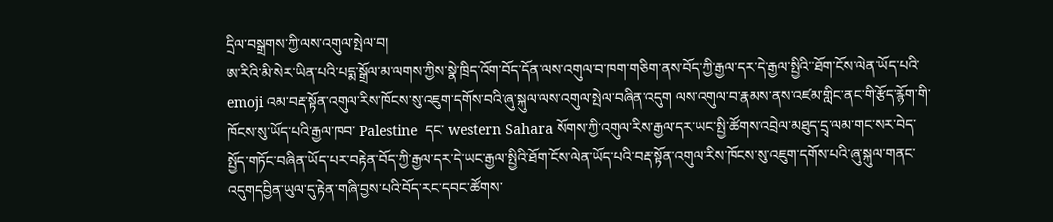དྲིལ་བསྒྲགས་ཀྱི་ལས་འགུལ་སྤེལ་བ།
ཨ་རིའི་མི་སེར་ཡིན་པའི་པདྨ་སྒྲོལ་མ་ལགས་ཀྱིས་སྣེ་ཁྲིད་འོག་བོད་དོན་ལས་འགུལ་བ་ཁག་གཅིག་ནས་བོད་ཀྱི་རྒྱལ་དར་དེ་རྒྱལ་སྤྱིའི་་ཐོག་ངོས་ལེན་ཡོད་པའི་ emoji འམ་བརྡ་སྟོན་འགུལ་རིས་ཁོངས་སུ་འཇུག་དགོས་བའི་ཞུ་སྐུལ་ལས་འགུལ་སྤེལ་བཞིན་འདུག ལས་འགུལ་བ་རྣམས་ནས་འཛམ་གླིང་ནང་གི་རྩོད་རྙོག་གི་ཁོངས་སུ་ཡོད་པའི་རྒྱལ་ཁབ་ Palestine  དང་ western Sahara སོགས་ཀྱི་འགུལ་རིས་རྒྱལ་དར་ཡང་སྤྱི་ཚོགས་འབྲེལ་མཐུད་དྲྭ་ལམ་གང་སར་བེད་སྤྱོད་གཏོང་བཞིན་ཡོད་པར་བརྟེན་བོད་ཀྱི་རྒྱལ་དར་དེ་ཡང་རྒྱལ་སྤྱིའི་ཐོག་ངོས་ལེན་ཡོད་པའི་བརྡ་སྟོན་འགུལ་རིས་ཁོངས་སུ་འཇུག་དགོས་པའི་ཞུ་སྐུལ་གནང་འདུགདབྱིན་ཡུལ་དུ་རྟེན་གཞི་བྱས་པའི་བོད་རང་དབང་ཚོགས་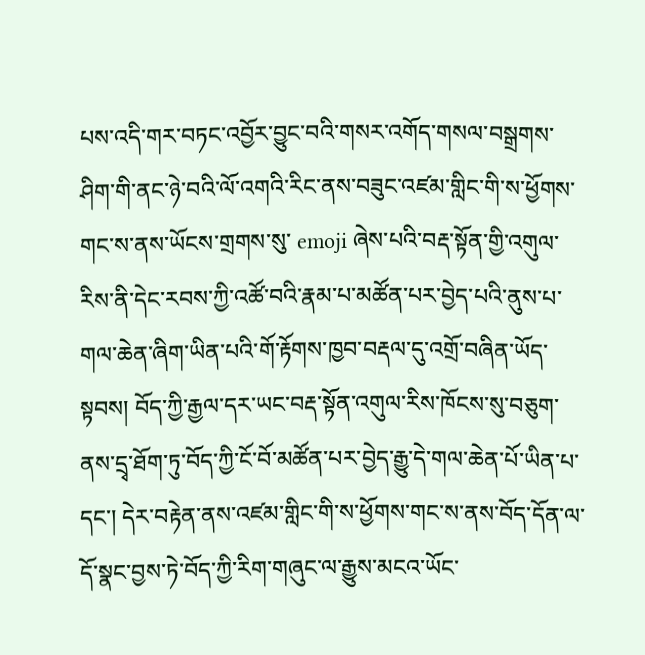པས་འདི་གར་བཏང་འབྱོར་བྱུང་བའི་གསར་འགོད་གསལ་བསྒྲགས་ཤིག་གི་ནང་ཉེ་བའི་ལོ་འགའི་རིང་ནས་བཟུང་འཛམ་གླིང་གི་ས་ཕྱོགས་གང་ས་ནས་ཡོངས་གྲགས་སུ་ emoji ཞེས་པའི་བརྡ་སྟོན་གྱི་འགུལ་རིས་ནི་དེང་རབས་ཀྱི་འཚོ་བའི་རྣམ་པ་མཚོན་པར་བྱེད་པའི་ནུས་པ་གལ་ཆེན་ཞིག་ཡིན་པའི་གོ་རྟོགས་ཁྱབ་བརྡལ་དུ་འགྲོ་བཞིན་ཡོད་སྟབས། བོད་ཀྱི་རྒྱལ་དར་ཡང་བརྡ་སྟོན་འགུལ་རིས་ཁོངས་སུ་བཅུག་ནས་དྲྭ་ཐོག་ཏུ་བོད་ཀྱི་ངོ་བོ་མཚོན་པར་བྱེད་རྒྱུ་དེ་གལ་ཆེན་པོ་ཡིན་པ་དང་། དེར་བརྟེན་ནས་འཛམ་གླིང་གི་ས་ཕྱོགས་གང་ས་ནས་བོད་དོན་ལ་དོ་སྣང་བྱས་ཏེ་བོད་ཀྱི་རིག་གཞུང་ལ་རྒྱུས་མངའ་ཡོང་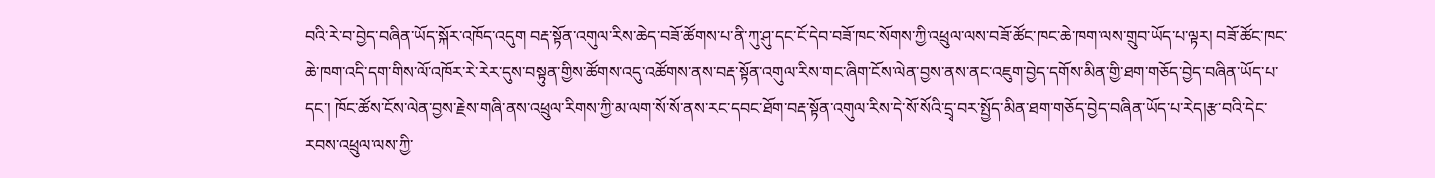བའི་རེ་བ་བྱེད་བཞིན་ཡོད་སྐོར་འཁོད་འདུག བརྡ་སྟོན་འགུལ་རིས་ཆེད་བཟོ་ཚོགས་པ་ནི་ཀུ་ཤུ་དང་ངོ་དེབ་བཟོ་ཁང་སོགས་ཀྱི་འཕྲུལ་ལས་བཟོ་ཚོང་ཁང་ཆེ་ཁག་ལས་གྲུབ་ཡོད་པ་ལྟར། བཟོ་ཚོང་ཁང་ཆེ་ཁག་འདི་དག་གིས་ལོ་འཁོར་རེ་རེར་དུས་བསྟུན་གྱིས་ཚོགས་འདུ་འཚོགས་ནས་བརྡ་སྟོན་འགུལ་རིས་གང་ཞིག་ངོས་ལེན་བྱས་ནས་ནང་འཇུག་བྱེད་དགོས་མིན་གྱི་ཐག་གཅོད་བྱེད་བཞིན་ཡོད་པ་དང་། ཁོང་ཚོས་ངོས་ལེན་བྱས་རྗེས་གཞི་ནས་འཕྲུལ་རིགས་ཀྱི་མ་ལག་སོ་སོ་ནས་རང་དབང་ཐོག་བརྡ་སྟོན་འགུལ་རིས་དེ་སོ་སོའི་དྲྭ་བར་སྤྱོད་མིན་ཐག་གཅོད་བྱེད་བཞིན་ཡོད་པ་རེད།རྩ་བའི་དེང་རབས་འཕྲུལ་ལས་ཀྱི་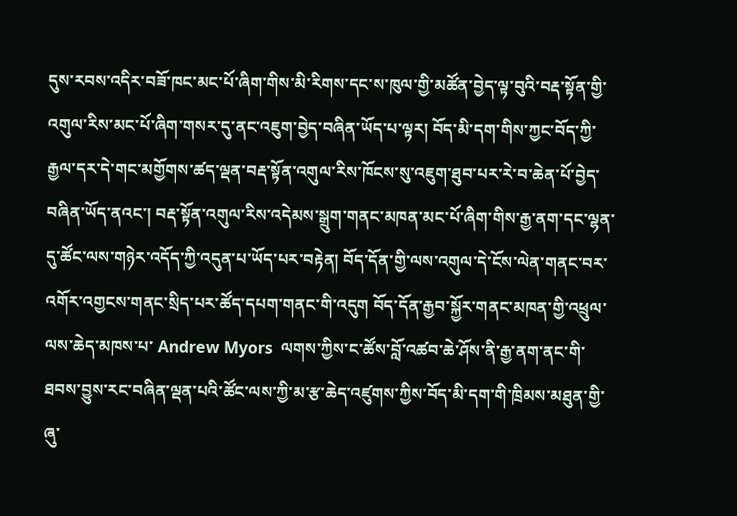དུས་རབས་འདིར་བཟོ་ཁང་མང་པོ་ཞིག་གིས་མི་རིགས་དང་ས་ཁུལ་གྱི་མཚོན་བྱེད་ལྟ་བུའི་བརྡ་སྟོན་གྱི་འགུལ་རིས་མང་པོ་ཞིག་གསར་དུ་ནང་འཇུག་བྱེད་བཞིན་ཡོད་པ་ལྟར། བོད་མི་དག་གིས་ཀྱང་བོད་ཀྱི་རྒྱལ་དར་དེ་གང་མགྱོགས་ཚད་ལྡན་བརྡ་སྟོན་འགུལ་རིས་ཁོངས་སུ་འཇུག་ཐུབ་པར་རེ་བ་ཆེན་པོ་བྱེད་བཞིན་ཡོད་ནའང་། བརྡ་སྟོན་འགུལ་རིས་འདེམས་སྒྲུག་གནང་མཁན་མང་པོ་ཞིག་གིས་རྒྱ་ནག་དང་ལྷན་དུ་ཚོང་ལས་གཉེར་འདོད་ཀྱི་འདུན་པ་ཡོད་པར་བརྟེན། བོད་དོན་གྱི་ལས་འགུལ་དེ་ངོས་ལེན་གནང་བར་འགོར་འགྱངས་གནང་སྲིད་པར་ཚོད་དཔག་གནང་གི་འདུག བོད་དོན་རྒྱབ་སྐྱོར་གནང་མཁན་གྱི་འཕྲུལ་ལས་ཆེད་མཁས་པ་ Andrew Myors  ལགས་ཀྱིས་ང་ཚོས་བློ་འཚབ་ཆེ་ཤོས་ནི་རྒྱ་ནག་ནང་གི་ཐབས་བྱུས་རང་བཞིན་ལྡན་པའི་ཚོང་ལས་ཀྱི་མ་རྩ་ཆེད་འཛུགས་ཀྱིས་བོད་མི་དག་གི་ཁྲིམས་མཐུན་གྱི་ཞུ་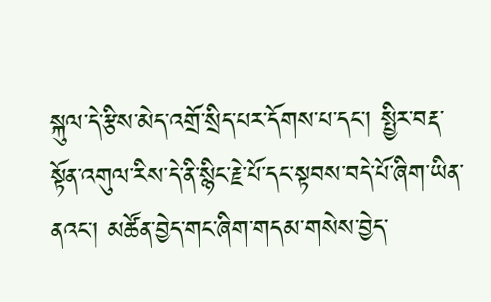སྐུལ་དེ་རྩིས་མེད་འགྲོ་སྲིད་པར་དོགས་པ་དང་། སྤྱིར་བརྡ་སྟོན་འགུལ་རིས་དེ་ནི་སྙིང་རྗེ་པོ་དང་སྟབས་བདེ་པོ་ཞིག་ཡིན་ནའང་། མཚོན་བྱེད་གང་ཞིག་གདམ་གསེས་བྱེད་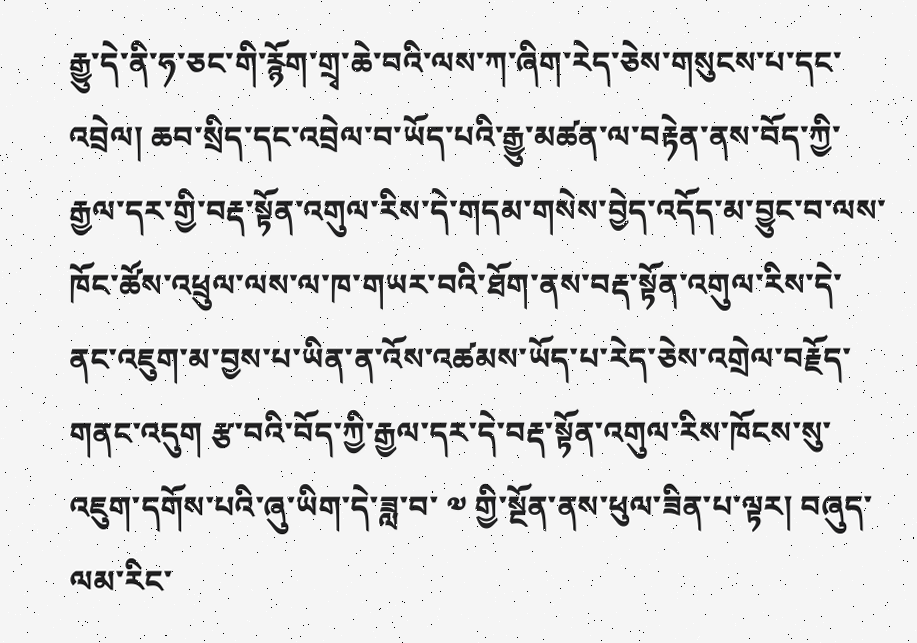རྒྱུ་དེ་ནི་ཧ་ཅང་གི་རྙོག་གྲྭ་ཆེ་བའི་ལས་ཀ་ཞིག་རེད་ཅེས་གསུངས་པ་དང་འབྲེལ། ཆབ་སྲིད་དང་འབྲེལ་བ་ཡོད་པའི་རྒྱུ་མཚན་ལ་བརྟེན་ནས་བོད་ཀྱི་རྒྱལ་དར་གྱི་བརྡ་སྟོན་འགུལ་རིས་དེ་གདམ་གསེས་བྱེད་འདོད་མ་བྱུང་བ་ལས་ཁོང་ཚོས་འཕྲུལ་ལས་ལ་ཁ་གཡར་བའི་ཐོག་ནས་བརྡ་སྟོན་འགུལ་རིས་དེ་ནང་འཇུག་མ་བྱས་པ་ཡིན་ན་འོས་འཚམས་ཡོད་པ་རེད་ཅེས་འགྲེལ་བརྗོད་གནང་འདུག རྩ་བའི་བོད་ཀྱི་རྒྱལ་དར་དེ་བརྡ་སྟོན་འགུལ་རིས་ཁོངས་སུ་འཇུག་དགོས་པའི་ཞུ་ཡིག་དེ་ཟླ་བ་ ༧ གྱི་སྔོན་ནས་ཕུལ་ཟིན་པ་ལྟར། བཞུད་ལམ་རིང་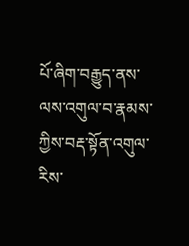པོ་ཞིག་བརྒྱུད་ནས་ལས་འགུལ་བ་རྣམས་ཀྱིས་བརྡ་སྟོན་འགུལ་རིས་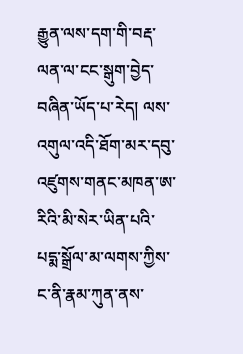རྒྱུན་ལས་དག་གི་བརྡ་ལན་ལ་ངང་སྒུག་བྱེད་བཞིན་ཡོད་པ་རེད། ལས་འགུལ་འདི་ཐོག་མར་དབུ་འཛུགས་གནང་མཁན་ཨ་རིའི་མི་སེར་ཡིན་པའི་པདྨ་སྒྲོལ་མ་ལགས་ཀྱིས་ང་ནི་རྣམ་ཀུན་ནས་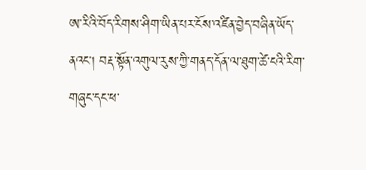ཨ་རིའི་བོད་རིགས་ཤིག་ཡིན་པར་ངོས་འཛིན་བྱེད་བཞིན་ཡོད་ནའང། བརྡ་སྟོན་འགུལ་རུས་ཀྱི་གནད་དོན་ལ་ཐུག་ཚེ་ངའི་རིག་གཞུང་དང་ཕ་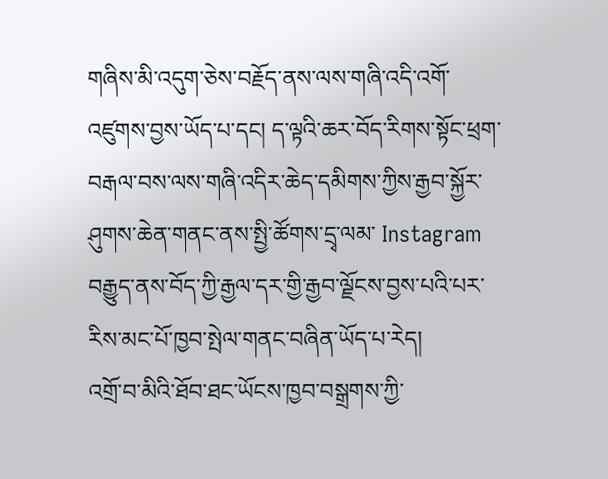གཞིས་མི་འདུག་ཅེས་བརྗོད་ནས་ལས་གཞི་འདི་འགོ་འཛུགས་བྱས་ཡོད་པ་དང། ད་ལྟའི་ཆར་བོད་རིགས་སྟོང་ཕྲག་བརྒལ་བས་ལས་གཞི་འདིར་ཆེད་དམིགས་ཀྱིས་རྒྱབ་སྐྱོར་ཤུགས་ཆེན་གནང་ནས་སྤྱི་ཚོགས་དྲྭ་ལམ་ Instagram བརྒྱུད་ནས་བོད་ཀྱི་རྒྱལ་དར་གྱི་རྒྱབ་ལྗོངས་བྱས་པའི་པར་རིས་མང་པོ་ཁྱབ་སྤེལ་གནང་བཞིན་ཡོད་པ་རེད།
འགྲོ་བ་མིའི་ཐོབ་ཐང་ཡོངས་ཁྱབ་བསྒྲགས་ཀྱི་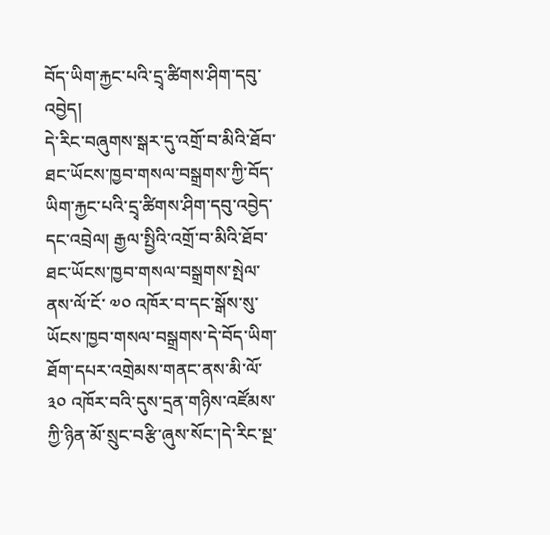བོད་ཡིག་རྐྱང་པའི་དྲྭ་ཚིགས་ཤིག་དབུ་འབྱེད།
དེ་རིང་བཞུགས་སྒར་དུ་འགྲོ་བ་མིའི་ཐོབ་ཐང་ཡོངས་ཁྱབ་གསལ་བསྒྲགས་ཀྱི་བོད་ཡིག་རྐྱང་པའི་དྲྭ་ཚིགས་ཤིག་དབུ་འབྱེད་དང་འབྲེལ། རྒྱལ་སྤྱིའི་འགྲོ་བ་མིའི་ཐོབ་ཐང་ཡོངས་ཁྱབ་གསལ་བསྒྲགས་སྤེལ་ནས་ལོ་ངོ་ ༧༠ འཁོར་བ་དང་སྒོས་སུ་ཡོངས་ཁྱབ་གསལ་བསྒྲགས་དེ་བོད་ཡིག་ཐོག་དཔར་འགྲེམས་གནང་ནས་མི་ལོ་ ༣༠ འཁོར་བའི་དུས་དྲན་གཉིས་འཛོམས་ཀྱི་ཉིན་མོ་སྲུང་བརྩི་ཞུས་སོང་།དེ་རིང་སྔ་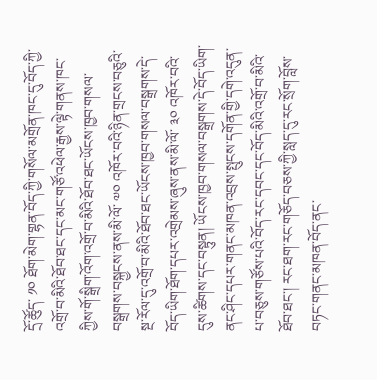དྲོ་ཚོུད་ ༡༠ ཐོག་མེག་གྷན་བོད་ཀྱི་གསོལ་མགྲོན་ཁང་དུ་བོད་ཀྱི་འགྲོ་བ་མིའི་ཐོབ་ཐང་དང་མང་གཙོ་འཕེལ་རྒྱས་ལྟེ་གནས་ཁང་ཀྱིས་གོ་སྒྲིག་འོག་འགྲོ་བ་མིའི་ཐོབ་ཐང་ཡོངས་ཁྱབ་གསལ་བསྒྲགས་བསྐྱངས་ནས་མི་ལོ་ ༧༠ འཁོར་བའི་ཉིན་གྲངས་བཅུའི་སྔ་རོལ་དུ་འགྲོ་བ་མིའི་ཐོབ་ཐང་ཡོངས་ཁྱབ་གསལ་བསྒྲགས་དེ་བོད་ཡིག་ཐོག་དཔར་འགྲེམས་ཞུས་ནས་མི་ལོ་ ༣༠ འཁོར་བའི་དུས་ཚིགས་དང་བསྟུན། ཡོངས་ཁྱབ་གསལ་བསྒྲགས་དེ་བོད་ཡིག་ནང་ཤིང་དཔར་གནང་མཁན་འབྲས་སྤུངས་དགོན་གྱི་དགེ་འདུན་པ་བཅུས་གཙོས་པའི་བོད་རང་དབང་དང་བོད་མིའི་འགྲོ་བ་མིའི་ཐོབ་ཐང་། རང་ཐག་རང་གཅོད་བཅས་ཀྱི་སླད་དུ་རང་སྲོག་བློས་བཏང་གནང་མཁན་བོད་ནང་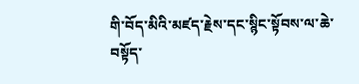གི་བོད་མིའི་མཛད་རྗེས་དང་སྙིང་སྟོབས་ལ་ཆེ་བསྟོད་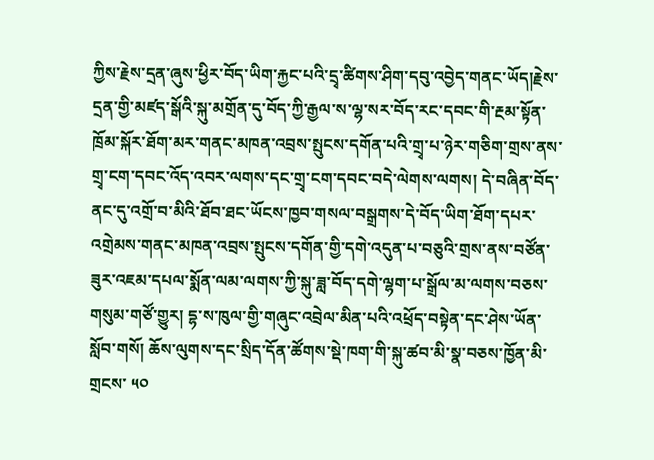ཀྱིས་རྗེས་དྲན་ཞུས་ཕྱིར་བོད་ཡིག་རྐྱང་པའི་དྲྭ་ཚིགས་ཤིག་དབུ་འབྱེད་གནང་ཡོད།རྗེས་དྲན་གྱི་མཛད་སྒོའི་སྐུ་མགྲོན་དུ་བོད་ཀྱི་རྒྱལ་ས་ལྷ་སར་བོད་རང་དབང་གི་རྔམ་སྟོན་ཁྲོམ་སྐོར་ཐོག་མར་གནང་མཁན་འབྲས་སྤུངས་དགོན་པའི་གྲྭ་པ་ཉེར་གཅིག་གྲས་ནས་གྲྭ་ངག་དབང་འོད་འབར་ལགས་དང་གྲྭ་ངག་དབང་བདེ་ལེགས་ལགས། དེ་བཞིན་བོད་ནང་དུ་འགྲོ་བ་མིའི་ཐོབ་ཐང་ཡོངས་ཁྱབ་གསལ་བསྒྲགས་དེ་བོད་ཡིག་ཐོག་དཔར་འགྲེམས་གནང་མཁན་འབྲས་སྤུངས་དགོན་གྱི་དགེ་འདུན་པ་བཅུའི་གྲས་ནས་བཙོན་ཟུར་འཇམ་དཔལ་སྨོན་ལམ་ལགས་ཀྱི་སྐུ་ཟླ་བོད་དགེ་ལྷག་པ་སྒྲོལ་མ་ལགས་བཅས་གསུམ་གཙོ་གྱུར། དྷ་ས་ཁུལ་གྱི་གཞུང་འབྲེལ་མིན་པའི་འཕྲོད་བསྟེན་དང་ཤེས་ཡོན་སློབ་གསོ། ཆོས་ལུགས་དང་སྲིད་དོན་ཚོགས་སྡེ་ཁག་གི་སྐུ་ཚབ་མི་སྣ་བཅས་ཁྱོན་མི་གྲངས་ ༥༠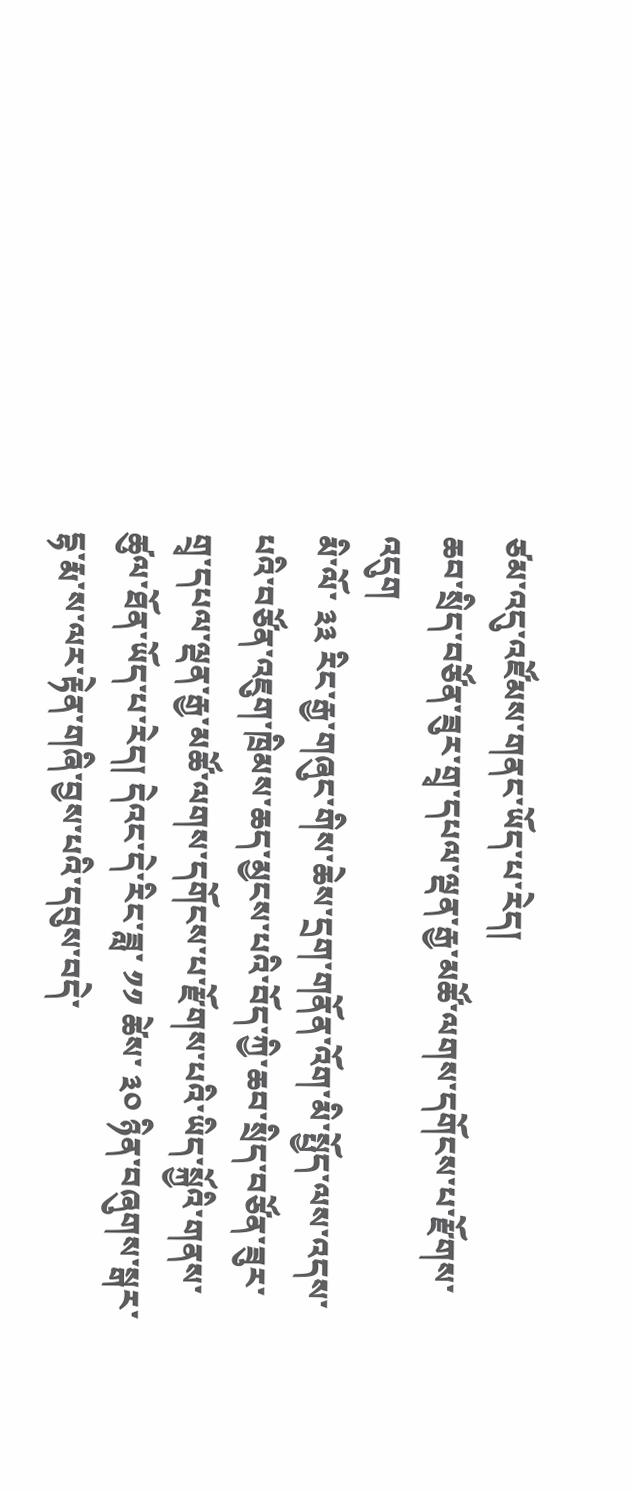ཙམ་འདུ་འཛོམས་གནང་ཡོད་པ་རེད།
ཆབ་སྲིད་བཙོན་ཟུར་གྲྭ་དཔལ་ལྡན་རྒྱ་མཚོ་ལགས་དགོངས་པ་རྫོགས་འདུག
མི་ལོ་ ༣༣ རིང་རྒྱ་གཞུང་གིས་ཆེས་དྲག་གནོན་འོག་མི་སྤྱོད་ལས་འདས་པའི་བཙོན་འཇུག་ཁྲིམས་ཆད་མྱངས་པའི་བོད་ཀྱི་ཆབ་སྲིད་བཙོན་ཟུར་གྲྭ་དཔལ་ལྡན་རྒྱ་མཚོ་ལགས་དགོངས་པ་རྫོགས་པའི་ཡིད་སྐྱོའི་གནས་ཚུལ་ཐོན་ཡོད་པ་རེད། དེའང་དེ་རིང་ཟླ་ ༡༡ ཚེས་ ༣༠ ཉིན་བཞུགས་སྒར་དྷ་རྨ་ས་ལར་རྟེན་གཞི་བྱས་པའི་དབུས་བདེ་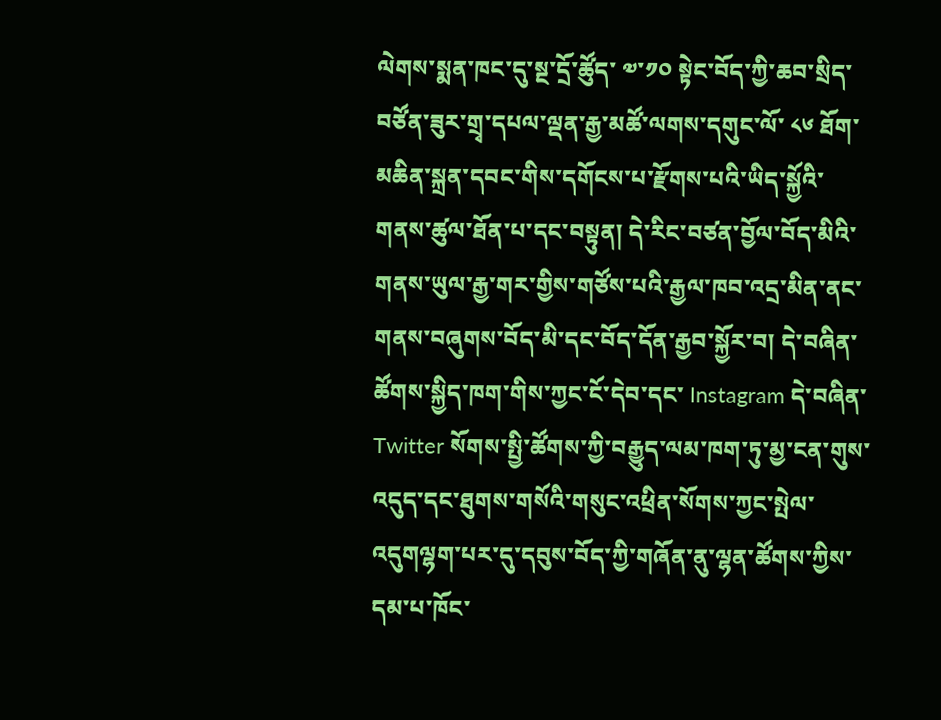ལེགས་སྨན་ཁང་དུ་སྔ་དྲོ་ཚོུད་ ༧་༡༠ སྟེང་བོད་ཀྱི་ཆབ་སྲིད་བཙོན་ཟུར་གྲྭ་དཔལ་ལྡན་རྒྱ་མཚོ་ལགས་དགུང་ལོ་ ༨༦ ཐོག་མཆིན་སྐྲན་དབང་གིས་དགོངས་པ་རྫོགས་པའི་ཡིད་སྐྱོའི་གནས་ཚུལ་ཐོན་པ་དང་བསྟུན། དེ་རིང་བཙན་བྱོལ་བོད་མིའི་གནས་ཡུལ་རྒྱ་གར་གྱིས་གཙོས་པའི་རྒྱལ་ཁབ་འདྲ་མིན་ནང་གནས་བཞུགས་བོད་མི་དང་བོད་དོན་རྒྱབ་སྐྱོར་བ། དེ་བཞིན་ཚོགས་སྐྱིད་ཁག་གིས་ཀྱང་ངོ་དེབ་དང་ Instagram དེ་བཞིན་ Twitter སོགས་སྤྱི་ཚོགས་ཀྱི་བརྒྱུད་ལམ་ཁག་ཏུ་མྱ་ངན་གུས་འདུད་དང་ཐུགས་གསོའི་གསུང་འཕྲིན་སོགས་ཀྱང་སྤེལ་འདུགལྷག་པར་དུ་དབུས་བོད་ཀྱི་གཞོན་ནུ་ལྷན་ཚོགས་ཀྱིས་དམ་པ་ཁོང་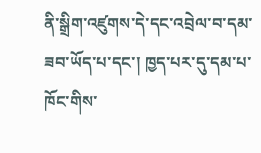ནི་སྒྲིག་འཛུགས་དེ་དང་འབྲེལ་བ་དམ་ཟབ་ཡོད་པ་དང་། ཁྱད་པར་དུ་དམ་པ་ཁོང་གིས་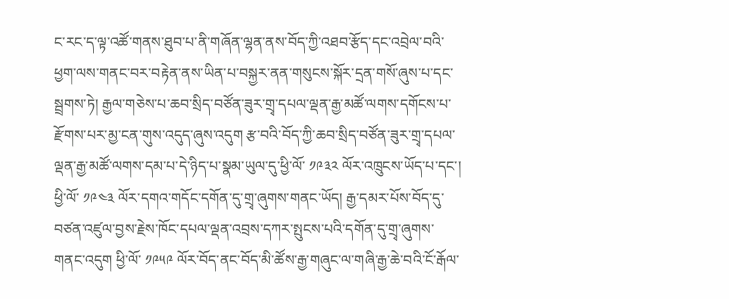ང་རང་ད་ལྟ་འཚོ་གནས་ཐུབ་པ་ནི་གཞོན་ལྷན་ནས་བོད་ཀྱི་འཐབ་རྩོད་དང་འབྲེལ་བའི་ཕྱག་ལས་གནང་བར་བརྟེན་ནས་ཡིན་པ་བསྐྱར་ནན་གསུངས་སྐོར་དྲན་གསོ་ཞུས་པ་དང་སྦྲགས་ཏེ། རྒྱལ་གཅེས་པ་ཆབ་སྲིད་བཙོན་ཟུར་གྲྭ་དཔལ་ལྡན་རྒྱ་མཚོ་ལགས་དགོངས་པ་རྫོགས་པར་མྱ་ངན་གུས་འདུད་ཞུས་འདུག རྩ་བའི་བོད་ཀྱི་ཆབ་སྲིད་བཙོན་ཟུར་གྲྭ་དཔལ་ལྡན་རྒྱ་མཚོ་ལགས་དམ་པ་དེ་ཉིད་པ་སྣམ་ཡུལ་དུ་ཕྱི་ལོ་ ༡༩༣༢ ལོར་འཁྲུངས་ཡོད་པ་དང་། ཕྱི་ལོ་ ༡༩༤༣ ལོར་དགའ་གདོང་དགོན་དུ་གྲྭ་ཞུགས་གནང་ཡོད། རྒྱ་དམར་པོས་བོད་དུ་བཙན་འཛུལ་བྱས་རྗེས་ཁོང་དཔལ་ལྡན་འབྲས་དཀར་སྤུངས་པའི་དགོན་དུ་གྲྭ་ཞུགས་གནང་འདུག ཕྱི་ལོ་ ༡༩༥༩ ལོར་བོད་ནང་བོད་མི་ཚོས་རྒྱ་གཞུང་ལ་གཞི་རྒྱ་ཆེ་བའི་ངོ་རྒོལ་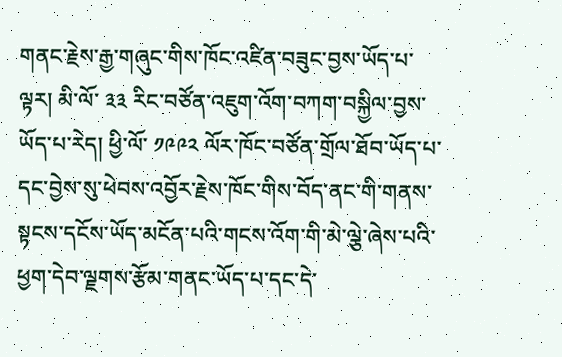གནང་རྗེས་རྒྱ་གཞུང་གིས་ཁོང་འཛིན་བཟུང་བྱས་ཡོད་པ་ལྟར། མི་ལོ་ ༣༣ རིང་བཙོན་འཇུག་འོག་བཀག་བསྐྱིལ་བྱས་ཡོད་པ་རེད། ཕྱི་ལོ་ ༡༩༩༢ ལོར་ཁོང་བཙོན་གྲོལ་ཐོབ་ཡོད་པ་དང་བྱེས་སུ་ཕེབས་འབྱོར་རྗེས་ཁོང་གིས་བོད་ནང་གི་གནས་སྟངས་དངོས་ཡོད་མངོན་པའི་གངས་འོག་གི་མེ་ལྕེ་ཞེས་པའི་ཕྱག་དེབ་ལྗགས་རྩོམ་གནང་ཡོད་པ་དང་དེ་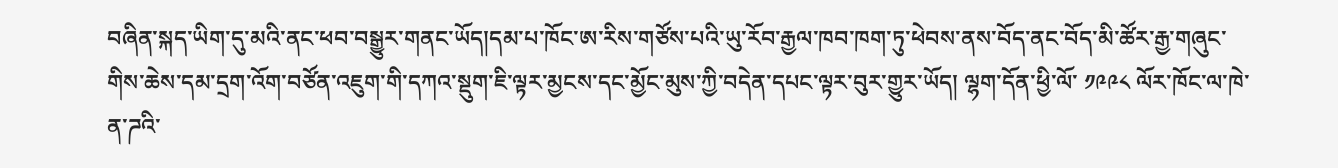བཞིན་སྐད་ཡིག་དུ་མའི་ནང་ཕབ་བསྒྱུར་གནང་ཡོད།དམ་པ་ཁོང་ཨ་རིས་གཙོས་པའི་ཡུ་རོབ་རྒྱལ་ཁབ་ཁག་ཏུ་ཕེབས་ནས་བོད་ནང་བོད་མི་ཚོར་རྒྱ་གཞུང་གིས་ཆེས་དམ་དྲག་འོག་བཙོན་འཇུག་གི་དཀའ་སྡུག་ཇི་ལྟར་མྱངས་དང་མྱོང་མུས་ཀྱི་བདེན་དཔང་ལྟར་བུར་གྱུར་ཡོད། ལྷག་དོན་ཕྱི་ལོ་ ༡༩༩༨ ལོར་ཁོང་ལ་ཁེ་ན་ཌའི་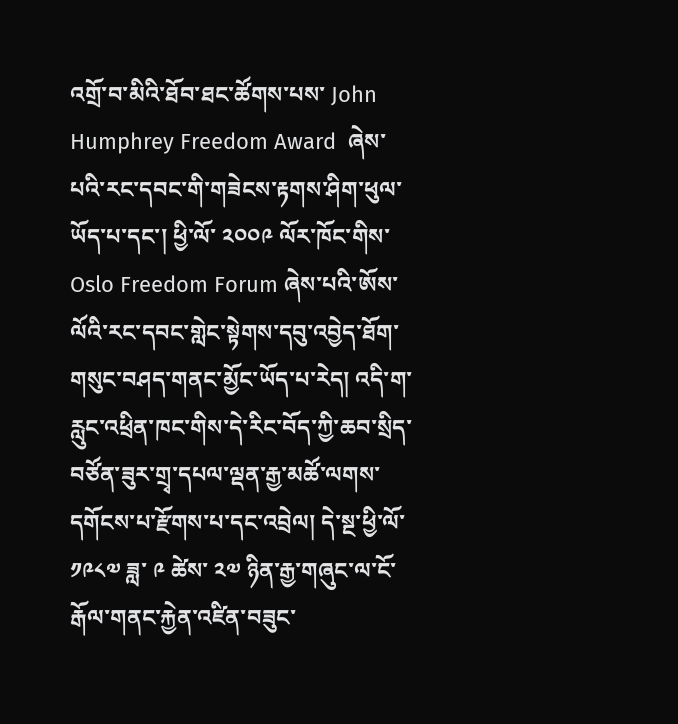འགྲོ་བ་མིའི་ཐོབ་ཐང་ཚོགས་པས་ John  Humphrey Freedom Award  ཞེས་པའི་རང་དབང་གི་གཟེངས་རྟགས་ཤིག་ཕུལ་ཡོད་པ་དང་། ཕྱི་ལོ་ ༢༠༠༩ ལོར་ཁོང་གིས་ Oslo Freedom Forum ཞེས་པའི་ཨོས་ལོའི་རང་དབང་གླེང་སྟེགས་དབུ་འབྱེད་ཐོག་གསུང་བཤད་གནང་མྱོང་ཡོད་པ་རེད། འདི་ག་རླུང་འཕྲིན་ཁང་གིས་དེ་རིང་བོད་ཀྱི་ཆབ་སྲིད་བཙོན་ཟུར་གྲྭ་དཔལ་ལྡན་རྒྱ་མཚོ་ལགས་དགོངས་པ་རྫོགས་པ་དང་འབྲེལ། དེ་སྔ་ཕྱི་ལོ་ ༡༩༨༧ ཟླ་ ༩ ཚེས་ ༢༧ ཉིན་རྒྱ་གཞུང་ལ་ངོ་རྒོལ་གནང་རྐྱེན་འཛིན་བཟུང་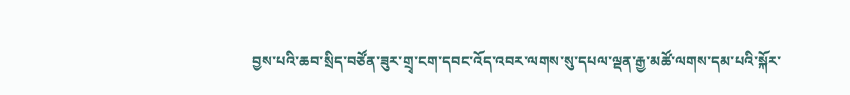བྱས་པའི་ཆབ་སྲིད་བཙོན་ཟུར་གྲྭ་ངག་དབང་འོད་འབར་ལགས་སུ་དཔལ་ལྡན་རྒྱ་མཚོ་ལགས་དམ་པའི་སྐོར་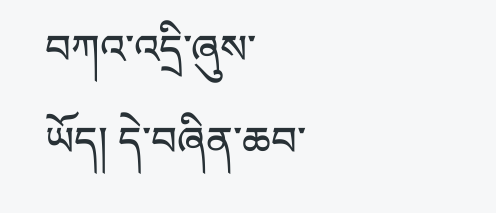བཀའ་འདྲི་ཞུས་ཡོད། དེ་བཞིན་ཆབ་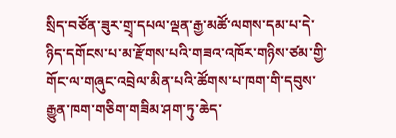སྲིད་བཙོན་ཟུར་གྲྭ་དཔལ་ལྡན་རྒྱ་མཚོ་ལགས་དམ་པ་དེ་ཉིད་དགོངས་པ་མ་རྫོགས་པའི་གཟའ་འཁོར་གཉིས་ཙམ་གྱི་གོང་ལ་གཞུང་འབྲེལ་མིན་པའི་ཚོགས་པ་ཁག་གི་དབུས་རྒྱུན་ཁག་གཅིག་གཟིམ་ཤག་ཏུ་ཆེད་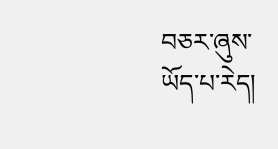བཅར་ཞུས་ཡོད་པ་རེད།